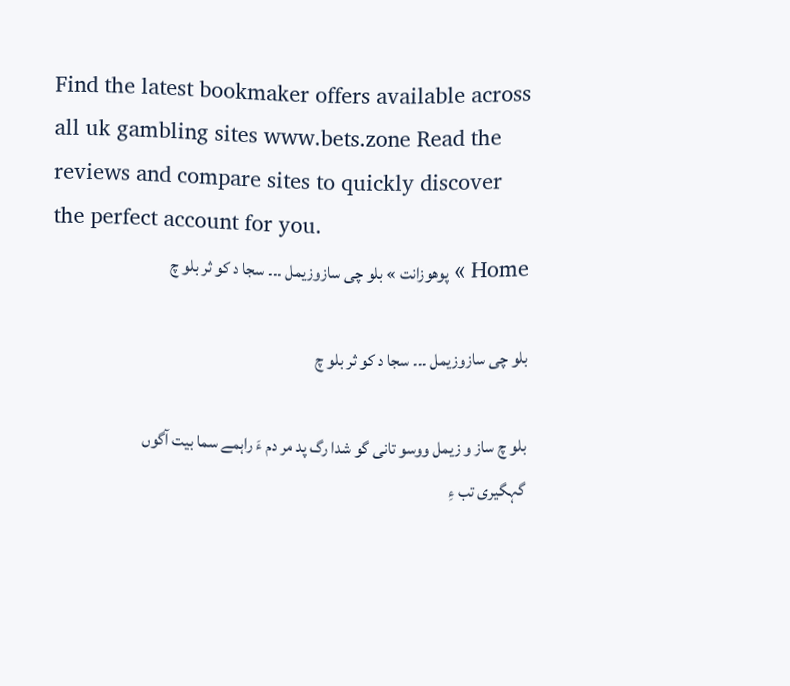Find the latest bookmaker offers available across all uk gambling sites www.bets.zone Read the reviews and compare sites to quickly discover the perfect account for you.
Home » پوھوزانت » بلو چی سازوزیمل ۔۔۔ سجا د کو ثر بلو چ

بلو چی سازوزیمل ۔۔۔ سجا د کو ثر بلو چ

بلو چ ساز و زیمل ووسو تانی گو شدا رگ پد مر دم ءَ راہمے سما بیت آگوں گہگیری تب ءِ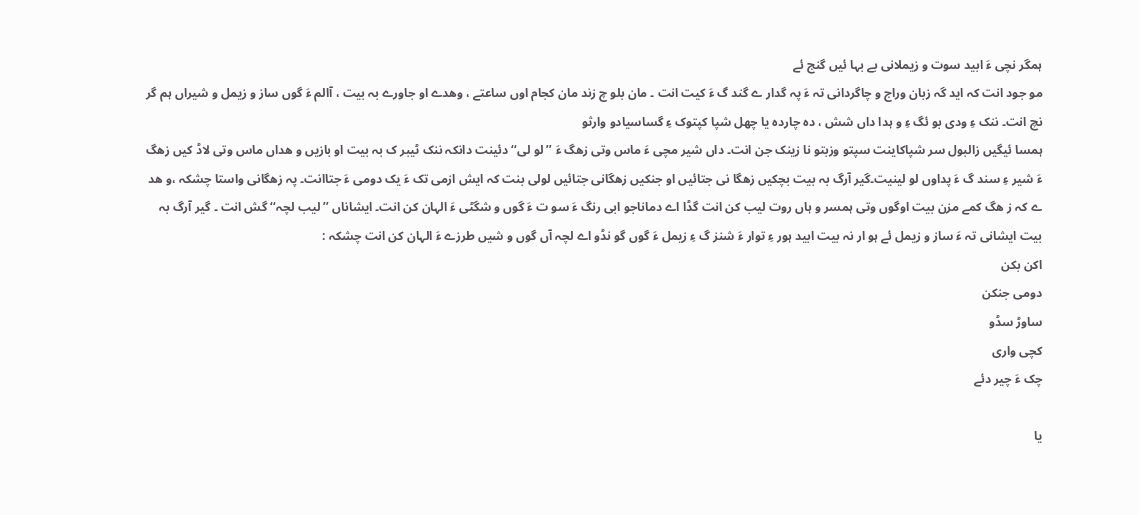ہمگر نچی ءَ ابید سوت و زیملانی بے بہا ئیں گنج ئے
مو جود انت کہ اید گہ زبان وراج و چاگردانی تہ ءَ پہ گدار ے گند گ ءَ کیت انت ۔ مان بلو چ زند مان کجام اوں ساعتے ، وھدے او جاورے بہ بیت ، آالم ءَ گوں ساز و زیمل و شیراں ہم گر نچ انت۔ ننک ءِ ودی بو ئگ ءِ و ہدا داں شش ، دہ چاردہ یا چھل شپا کپتوک ءِ گساسیادو وارثو
ہمسا ئیگیں زالبول سر شپاکاینت سپتو وزبتو نا زینک جن انت۔ داں شیر مچی ءَ ماس وتی زھگ ءَ ’’لو لی‘‘ دئینت دانکہ ننک ٹیبر ک بہ بیت او بازیں و ھداں ماس وتی لاڈ کیں زھگ ءَ شیر ءِ سند گ ءَ پداوں لو لینیت۔گیر آرگ بہ بیت بچکیں زھگا نی جتائیں او جنکیں زھگانی جتائیں لولی بنت کہ ایش ازمی تک ءَ یک دومی ءَ جتاانت۔ پہ زھگانی واستا چشکہ ،و ھد ے کہ ز ھگ کمے مزن بیت اوگوں وتی ہمسر و ہاں روت لیب کن انت گڈا اے دماناجو ابی رنگ ءَ سو ت ءَ گوں و شگٹی ءَ الہان کن انت۔ ایشاناں ’’لیب لچہ‘‘ گش انت ۔ گیر آرگ بہ بیت ایشانی تہ ءَ ساز و زیمل ئے ہو ار نہ بیت ابید ہور ءِ توار ءَ شنز گ ءِ زیمل ءَ گوں گو نڈو اے لچہ آں گوں و شیں طرزے ءَ الہان کن انت چشکہ :
اکن بکن
دومی جنکن
ساوڑ سڈو
کچی واری
چک ءَ چیر دئے

یا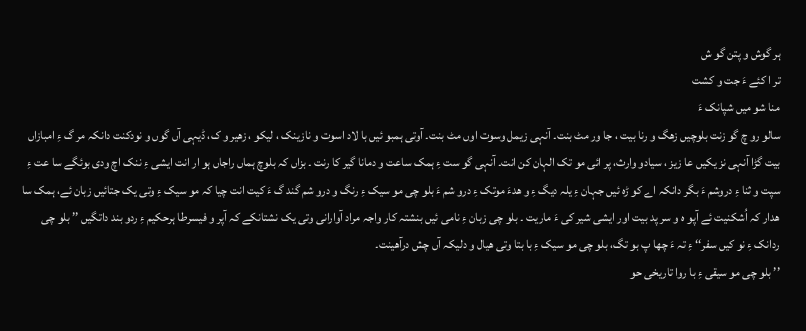ہر گوش و پتن گو ش
تر ا کئے ءَ جت و کشت
منا شو میں شپانک ءَ
سالو رو چ گو زنت بلوچیں زھگ و رنا بیت ، جا ور مٹ بنت۔ آنہی زیمل وسوت اوں مٹ بنت۔ آوتی ہمبو ئیں با لاد اسوت و نازینک ، لیکو ، زھیر و ک، ڈیہی آں گوں و نودکنت دانکہ مر گ ءِ امبازاں بیت گڑا آنہی نز یکیں عا زیز ، سیادو وارث، پر ائی مو تک الہان کن انت۔ آنہی گو ست ءِ ہمک ساعت و دمانا گیر کا رنت ۔ بزاں کہ بلوچ ہماں راجاں ہو ار انت ایشی ءِ ننک اچ ودی بوئگے سا عت ءِ سپت و ثنا ءِ دروشم ءَ بگر دانکہ اے کو ڑہ ئیں جہان ءِ یلہ دیگ ءِ و ھدءَ موتک ءِ درو شم ءَ بلو چی مو سیک ءِ رنگ و درو شم گند گ ءَ کیت انت چیا کہ مو سیک ءِ وتی یک جتائیں زبان ئے، ہمک سا ھدار کہ اُشکنیت ئے آپو ہ و سر پد بیت اور ایشی شیر کی ءَ ماریت ۔ بلو چی زبان ءِ نامی ئیں بنشتہ کار واجہ مراد آوارانی وتی یک نشتانکے کہ آپر و فیسرطا ہرحکیم ءِ ردو بند داتگیں ’’ بلو چی ردانک ءِ نو کیں سفر‘‘ ءِ تہ ءَ چھا پ بو تگ، بلو چی مو سیک ءِ با بتا وتی ھیال و دلیکہ آں چش درآھینت۔
’’ بلو چی مو سیقی ءِ با روا تاریخی حو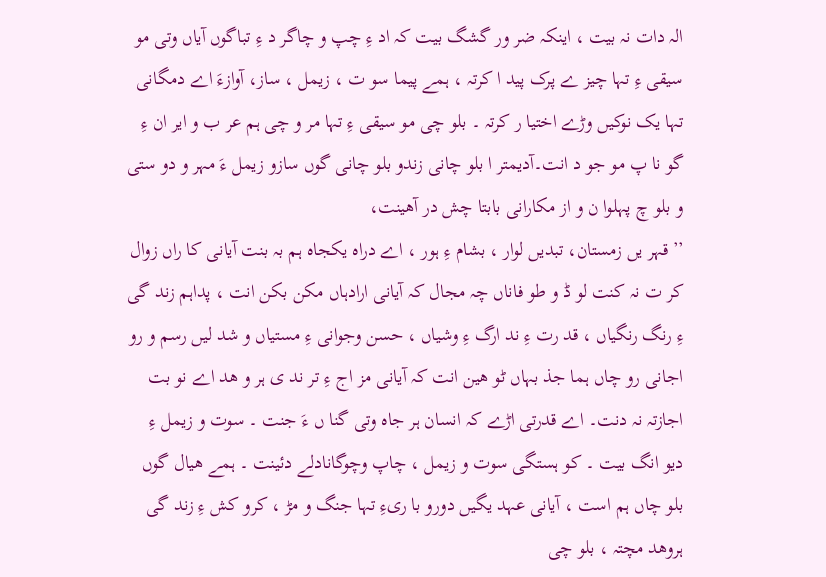الہ دات نہ بیت ، اینکہ ضر ور گشگ بیت کہ اد ءِ چپ و چاگر د ءِ تباگوں آیاں وتی مو سیقی ءِ تہا چیز ے پرک پید ا کرتہ ، ہمے پیما سو ت ، زیمل ، ساز، آوازءَ اے دمگانی تہا یک نوکیں وڑے اختیا ر کرتہ ۔ بلو چی مو سیقی ءِ تہا مر و چی ہم عر ب و ایر ان ءِ گو نا پ مو جو د انت۔آدیمتر ا بلو چانی زندو بلو چانی گوں سازو زیمل ءَ مہر و دو ستی و بلو چ پہلوا ن و از مکارانی بابتا چش در آھینت،
’’ قہر یں زمستان، تبدیں لوار ، بشام ءِ ہور ، اے دراہ یکجاہ ہم بہ بنت آیانی کا راں زوال کر ت نہ کنت لو ڈ و طو فاناں چہ مجال کہ آیانی ارادہاں مکن بکن انت ، پداہم زند گی ءِ رنگ رنگیاں ، قد رت ءِ ند ارگ ءِ وشیاں ، حسن وجوانی ءِ مستیاں و شد لیں رسم و رو اجانی رو چاں ہما جذ بہاں ٹو ھین انت کہ آیانی مز اج ءِ تر ند ی ہر و ھد اے نو بت اجازتہ نہ دنت۔ اے قدرتی اڑے کہ انسان ہر جاہ وتی گنا ں ءَ جنت ۔ سوت و زیمل ءِ دیو انگ بیت ۔ کو ہستگی سوت و زیمل ، چاپ وچوگانادلے دئینت ۔ ہمے ھیال گوں بلو چاں ہم است ، آیانی عہد یگیں دورو با ریءِ تہا جنگ و مڑ ، کرو کش ءِ زند گی ہروھد مچتہ ، بلو چی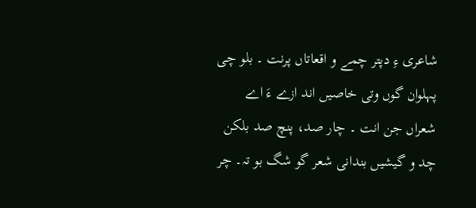شاعری ءِ دپتر چمے و اقعاتاں پرنت ۔ بلو چی پہلوان گوں وتی خاصیں اند ازے ءَ اے شعراں جن انت ۔ چار صد، پنچ صد بلکن چد و گیشیں بندانی شعر گو شگ بو تہ۔ چر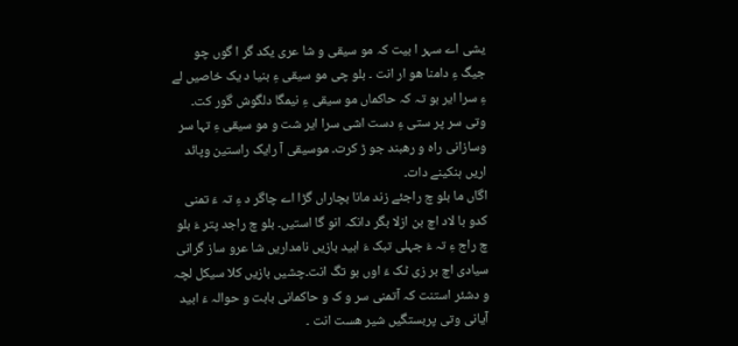یشی اے سہر ا بیت کہ مو سیقی و شا عری یکد گر ا گوں چو جیگ ءِ دامنا ھو ار انت ۔ بلو چی مو سیقی ءِ بنیا د یک خاصیں لے ءِ سرا ایر بو تہ کہ حاکماں مو سیقی ءِ نیمگا دلگوش گور کت۔ وتی سر پر ستی ءِ دست اشی سرا ایر شت و مو سیقی ءِ تہا سر وسازانی راہ و رھبند جو ڑ کرت۔ موسیقی آ رایک راستین وپائد اریں ہنکینے دات۔
اگاں ما بلو چ راجئے زند مانا بچاراں گڑا اے چاگر د ءِ تہ ءَ تمنی کدو با لاد اچ بن ازلا بگر دانکہ انو گا استیں۔ بلو چ راجد پتر ءَ بلو چ راج ءِ تہ ءَ جہلی تبک ءَ ابید بازیں نامداریں شا عرو ساز گرانی سیادی اچ بر زی ٹک ءَ اوں بو تگ انت۔چشیں بازیں کلا سیکل لچہ و دشئر استنت کہ آتمنی سر و ک و حاکمانی بابت و حوالہ ءَ ابید آیانی وتی پربستگیں شیر ھست انت ۔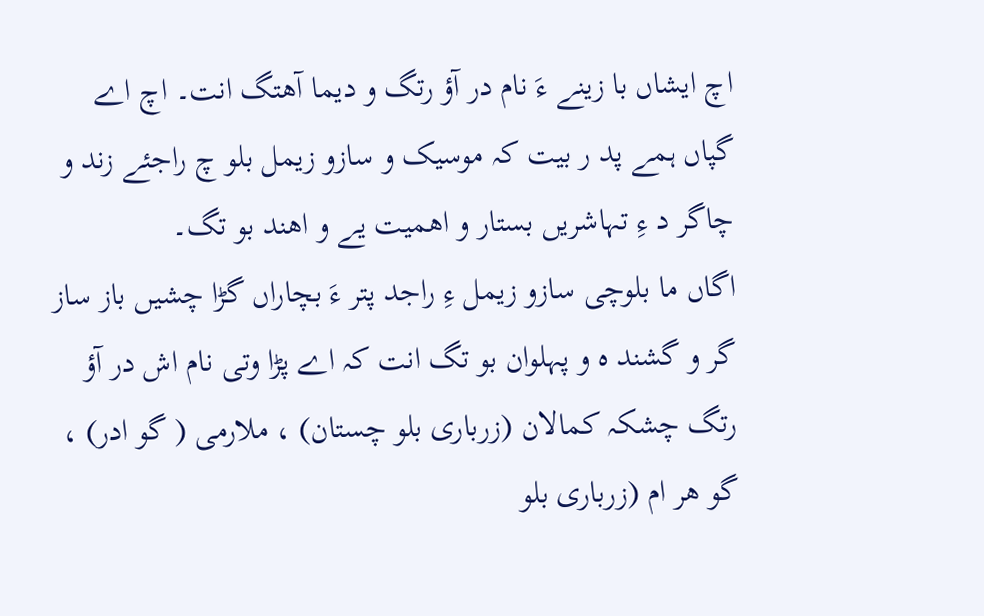اچ ایشاں با زینے ءَ نام در آؤ رتگ و دیما آھتگ انت۔ اچ اے گپاں ہمے پد ر بیت کہ موسیک و سازو زیمل بلو چ راجئے زند و چاگر د ءِ تہاشریں بستار و اھمیت یے و اھند بو تگ۔
اگاں ما بلوچی سازو زیمل ءِ راجد پتر ءَ بچاراں گڑا چشیں باز ساز گر و گشند ہ و پہلوان بو تگ انت کہ اے پڑا وتی نام اش در آؤ رتگ چشکہ کمالان (زرباری بلو چستان) ، ملارمی ( گو ادر) ، گو ھر ام (زرباری بلو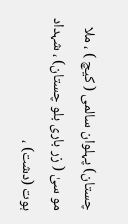چستان) پہلوان سالمی ( کیچ ) ، ملا مو سیٰ ( زر باری بلو چستان) ، شہداد ہوت (دشت) ،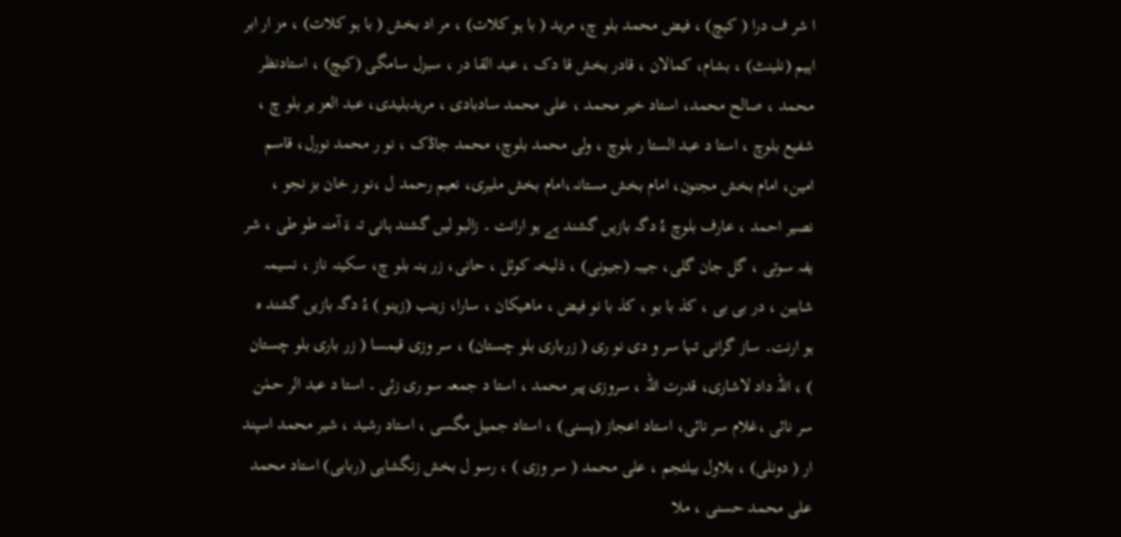ا شر ف درا ( کیچ) ، فیض محمد بلو چ، مرید ( با ہو کلات) ، مر اد بخش ( با ہو کلات) ، مز ار ابر اہیم (نلینٹ) ، بشام، کمالان ، قادر بخش قا دک ، عبد القا در ، سبزل سامگی (کیچ) ، استادنظر محمد ، صالح محمد، استاد خیر محمد ، علی محمد سادبادی ، مریدبلیدی، عبد العز یر بلو چ ، شفیع بلوچ ، استا د عبد الستا ر بلوچ ، ولی محمد بلوچ، محمد جاڈک ، نو ر محمد نورل، قاسم امین، امام بخش مجنون، امام بخش مستانہ،امام بخش ملیری، نعیم رحمد ل ،نو ر خان بز نجو ، نصیر احمد ، عارف بلوچ ءُ دگہ بازیں گشند ہے ہو ارانت ۔ زالبو لیں گشند ہانی تہ ءَ آمنہ طو طی ، شر یفہ سوتی ، گل جان گلی، جیبہ (جیونی) ، ذلیخہ کوئل ، حانی، زر ینہ بلو چ، سکینہ ناز ، نسیمہ شاہین ، در بی بی ، کذ با بو ، کذ با نو فیض ، ماھیکان ، سارا، زینب (زینو ) ءُ دگہ بازیں گشند ہ
ہو ارنت۔ ساز گرانی تہا سر و دی نو ری ( زرباری بلو چستان) ، سر وزی قیمسا ( زر باری بلو چستان ) ، اللہ داد لاشاری، قدرت اللہ ، سروزی پیر محمد ، استا د جمعہ سو ری زئی ۔ استا د عبد الر حمٰن سر نائی ،غلام سر نائی، استاد اعجاز (پسنی) ، استاد جمیل مگسی ، استاد رشید ، شیر محمد اسپند ار ( دونلی) ، بلاول بیلئجم ، علی محمد ( سر وزی ) ، رسو ل بخش زنگشاہی (ربابی) استاد محمد علی محمد حسنی ، ملا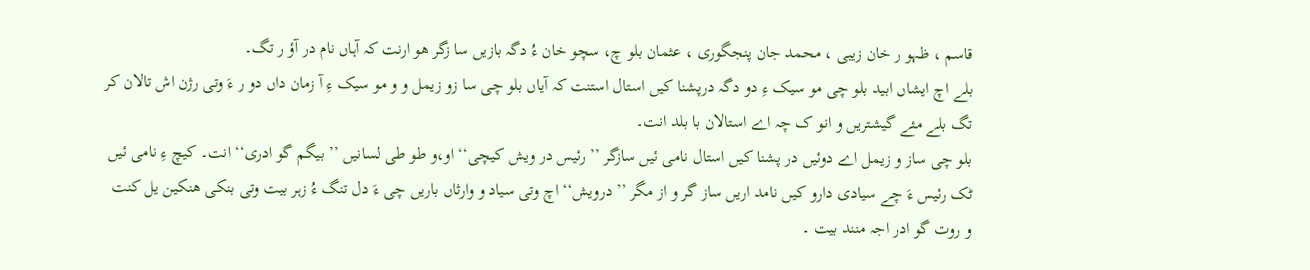قاسم ، ظہو ر خان زیبی ، محمد جان پنجگوری ، عثمان بلو چ، سچو خان ءُ دگہ بازیں سا زگر ھو ارنت کہ آہاں نام در آؤ ر تگ۔
بلے اچ ایشاں ابید بلو چی مو سیک ءِ دو دگہ درپشنا کیں استال استنت کہ آیاں بلو چی سا زو زیمل و و مو سیک ءِ آ زمان داں دو ر ءَ وتی رژن اش تالان کر تگ بلے مئے گیشتریں و انو ک چہ اے استالان با بلد انت۔
بلو چی ساز و زیمل اے دوئیں در پشنا کیں استال نامی ئیں سازگر ’’ رئیس در ویش کیچی‘‘ او،و طو طی لسانیں ’’ بیگم گو ادری‘‘ انت۔ کیچ ءِ نامی ئیں ٹک رئیس ءَ چے سیادی دارو کیں نامد اریں ساز گر و از مگر ’’ درویش‘‘ اچ وتی سیاد و وارثاں باریں چی ءَ دل تنگ ءُ زہر بیت وتی بنکی ھنکین یل کنت و روت گو ادر اجہ منند بیت ۔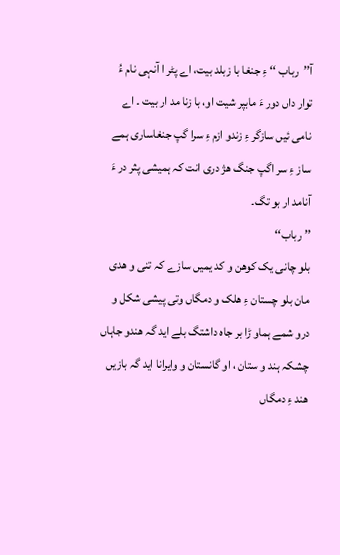آ’’رباب ‘‘ ءِ جنغا با زبلد بیت، اے پٹر ا آنہی نام ءُ توار داں دور ءَ مابپر شیت او، با زنا مد ار بیت ۔ اے نامی ئیں سازگر ءِ زندو ازم ءِ سرا گپ جنغاساری ہمے ساز ءِ سر اگپ جنگ ھژ دری انت کہ ہمیشی پثر در ءَ آنامد ار بو تگ۔
’’ رباب‘‘
بلو چانی یک کوھن و کد یمیں سازے کہ تنی و ھدی مان بلو چستان ءِ ھلک و دمگاں وتی پیشی شکل و درو شمے ہماو ڑا بر جاہ داشتگ بلے اید گہ ھندو جاہاں چشکہ ہند و ستان ، او گانستان و وایرانا اید گہ بازیں ھند ءِ دمگاں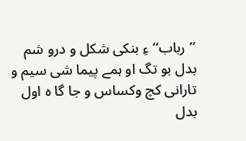’’رباب‘‘ ءِ بنکی شکل و درو شم بدل بو تگ او ہمے پیما شی سیم و تارانی کچ وکساس و جا گا ہ اول بدل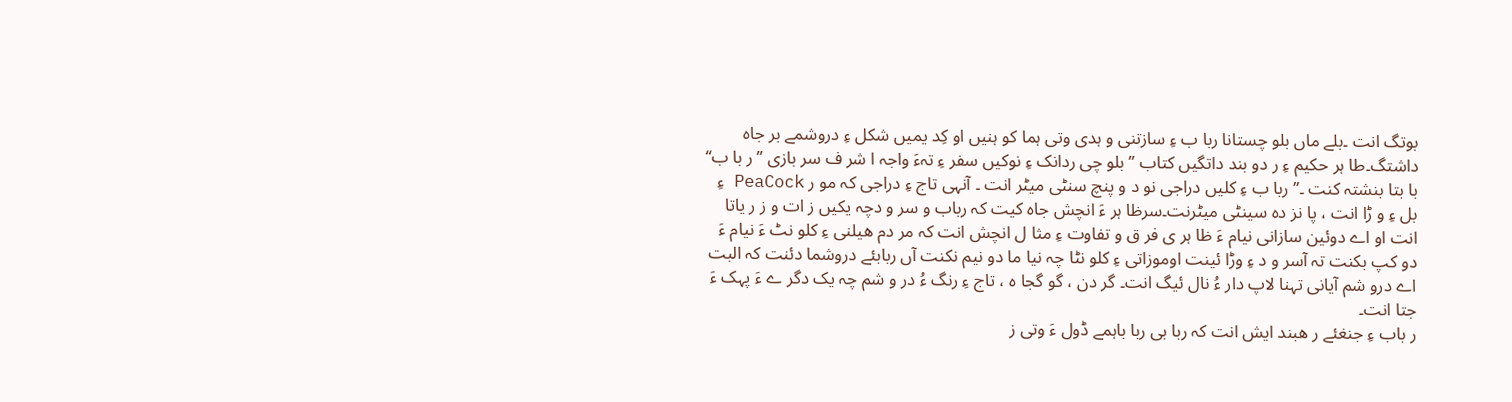بوتگ انت ۔بلے ماں بلو چستانا ربا ب ءِ سازتنی و ہدی وتی ہما کو ہنیں او کِد یمیں شکل ءِ دروشمے بر جاہ داشتگ۔طا ہر حکیم ءِ ر دو بند داتگیں کتاب ’’ بلو چی ردانک ءِ نوکیں سفر ءِ تہءَ واجہ ا شر ف سر بازی ’’ر با ب‘‘ با بتا بنشتہ کنت ۔’’ ربا ب ءِ کلیں دراجی نو د و پنچ سنٹی میٹر انت ۔ آنہی تاج ءِ دراجی کہ مو ر PeaCock ءِ بل ءِ و ڑا انت ، پا نز دہ سینٹی میٹرنت۔سرظا ہر ءَ انچش جاہ کیت کہ رباب و سر و دچہ یکیں ز ات و ز ر یاتا انت او اے دوئین سازانی نیام ءَ ظا ہر ی فر ق و تفاوت ءِ مثا ل انچش انت کہ مر دم ھیلنی ءِ کلو نٹ ءَ نیام ءَ دو کپ بکنت تہ آسر و د ءِ وڑا ئینت اوموزاتی ءِ کلو نٹا چہ نیا ما دو نیم نکنت آں ربابئے دروشما دئنت کہ البت اے درو شم آیانی تہنا لاپ دار ءُ نال ئیگ انت۔ گر دن ، گو گجا ہ ، تاج ءِ رنگ ءُ در و شم چہ یک دگر ے ءَ پہک ءَ جتا انت۔
ر باب ءِ جنغئے ر ھبند ایش انت کہ ربا بی ربا باہمے ڈول ءَ وتی ز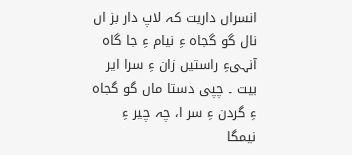انسراں داریت کہ لاپ دار بز اں نال گو گجاہ ءِ نیام ءِ جا گاہ آنہیءِ راستیں زان ءِ سرا ایر بیت ۔ چپی دستا ماں گو گجاہ ءِ گردن ءِ سر ا، چہ چیر ءِ نیمگا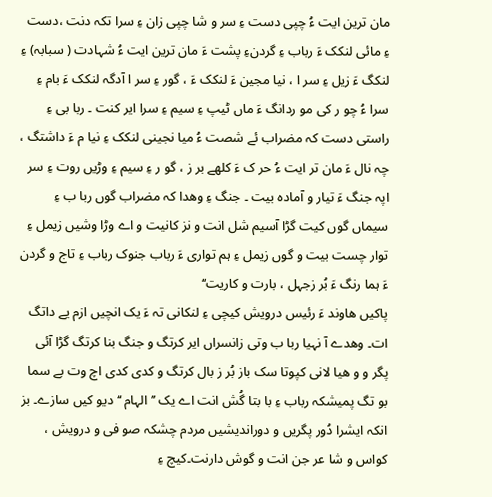مان ترین ایت ءُ چپی دست ءِ سر و شا چپی زان ءِ سرا تکہ دنت ،دست ءِ مائی لنکک ءَ رباب ءِ گردنءِ پشت ءَ مان ترین ایت ءُ شہادت ( سبابہ) ءِ لنکگ ءَ زیل ءِ سر ا ، نیا مجین ءَ لنکک ءَ ، گور ءِ سر ا آدگہ لنکک ءَ بام ءِ سرا ءُ چو ر کی مو ردانگ ءَ ماں ٹیپ ءِ سیم ءِ سرا ایر کنت ۔ ربا بی ءِ راستی دست کہ مضراب ئے شصت ءُ میا نجینی لنکک ءِ نیا م ءَ داشتگ ، چہ نال ءَ مان تر ایت ءُ حر ک ءَ کلھے بر ز ، گو ر ءِ سیم ءِ وڑیں روت ءِ سر اپہ جنگ ءَ تیار و آمادہ بیت ۔ جنگ ءِ وھدا کہ مضراب گوں ربا ب ءِ سیماں گوں کیت گڑا آسیم شل انت و نز کانیت و اے وڑا وشیں زیمل ءِ توار چست بیت و گوں زیمل ءِ ہم تواری ءَ رباب جنوک رباب ءِ تاج و گردن ءَ ہما رنگ ءَ بُر زجہل ، بارت و کاریت‘‘
پاکیں ھاوند ءَ رئیس درویش کیچی ءِ لنکانی تہ ءَ یک انچیں ازم یے داتگ ات۔ وھدے آ نہیا ربا ب وتی زانسراں ایر کرتگ و جنگ بنا کرتگ گڑا آئی پگر و و ھیا لانی کپوتا سک باز بُر ز بال کرتگ و کدی کدی اچ وت بے سما بو تگ پمیشکہ رباب ءِ با بتا گُش انت اے یک ’’الہام ‘‘ دیو کیں سازے۔ بز انکہ ایشرا دُور پگریں و دوراندیشیں مردم چشکہ صو فی و درویش ، کواس و شا عر جن انت و گوش دارنت۔کیچ ءِ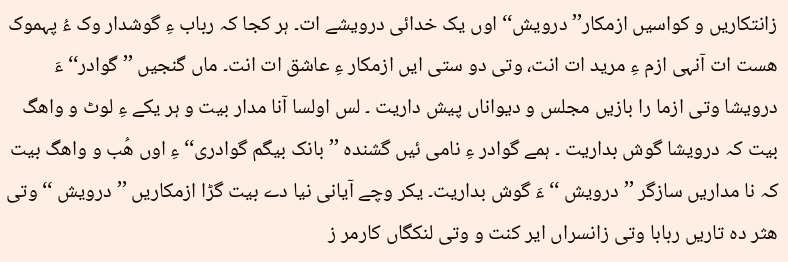زانتکاریں و کواسیں ازمکار’’ درویش‘‘ اوں یک خدائی درویشے ات۔ ہر کجا کہ رباب ءِ گوشدار وک ءُ پہموک ھست ات آنہی ازم ءِ مرید ات انت، وتی دو ستی ایں ازمکار ءِ عاشق ات انت۔ ماں گنجیں ’’ گوادر‘‘ ءَ درویشا وتی ازما را بازیں مجلس و دیواناں پیش داریت ۔ لس اولسا آنا مدار بیت و ہر یکے ءِ لوٹ و واھگ بیت کہ درویشا گوش بداریت ۔ ہمے گوادر ءِ نامی ئیں گشندہ ’’ بانک بیگم گوادری‘‘ ءِ اوں ھُب و واھگ بیت کہ نا مداریں سازگر ’’ درویش ‘‘ ءَ گوش بداریت۔ یکر وچے آیانی نیا دے بیت گڑا ازمکاریں ’’ درویش ‘‘ وتی ھثر دہ تاریں ربابا وتی زانسراں ایر کنت و وتی لنکگاں کارمر ز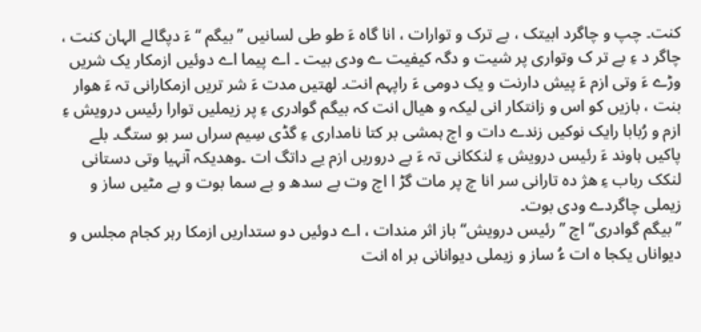کنت۔ چپ و چاگرد ابیتک ، بے ترک و توارات ، انا گاہ ءَ طو طی لسانیں ’’بیگم ‘‘ ءَ دپگالے الہان کنت ، چاگر د ءِ بے تر ک وتواری پر شیت و دگہ کیفیت ے ودی بیت ۔ اے پیما اے دوئیں ازمکار یک شریں وڑے ءَ وتی ازم ءَ پیش دارنت و یک دومی ءَ راپہم انت۔ لھتیں مدت ءَ شر تریں ازمکارانی تہ ءَ ھوار بنت ، بازیں کو اس و زانتکار انی لیکہ و ھیال انت کہ بیگم گوادری ءِ پر زیملیں توارا رئیس درویش ءِ ازم و رُبابا رایک نوکیں زندے دات و اچ ہمشی بر کتا نامداری ءِ گڈی سِیم سراں سر بو ستگ۔ بلے پاکیں ہاوند ءَ رئیس درویش ءِ لنککانی تہ ءَ بے دروریں ازم یے داتگ ات ۔وھدیکہ آنہیا وتی دستانی لنکک رباب ءِ ھژ دہ تارانی سر انا چ پر مات گڑ ا اچ وت بے سدھ و بے سما بوت و بے مٹیں ساز و زیملی چاگردے ودی بوت۔
’’بیگم گوادری‘‘ اچ ’’ رئیس درویش‘‘ باز اثر مندات ، اے دوئیں دو ستداریں ازمکا رہر کجام مجلس و دیواناں یکجا ہ ات ءُ ساز و زیملی دیوانانی بر اہ انت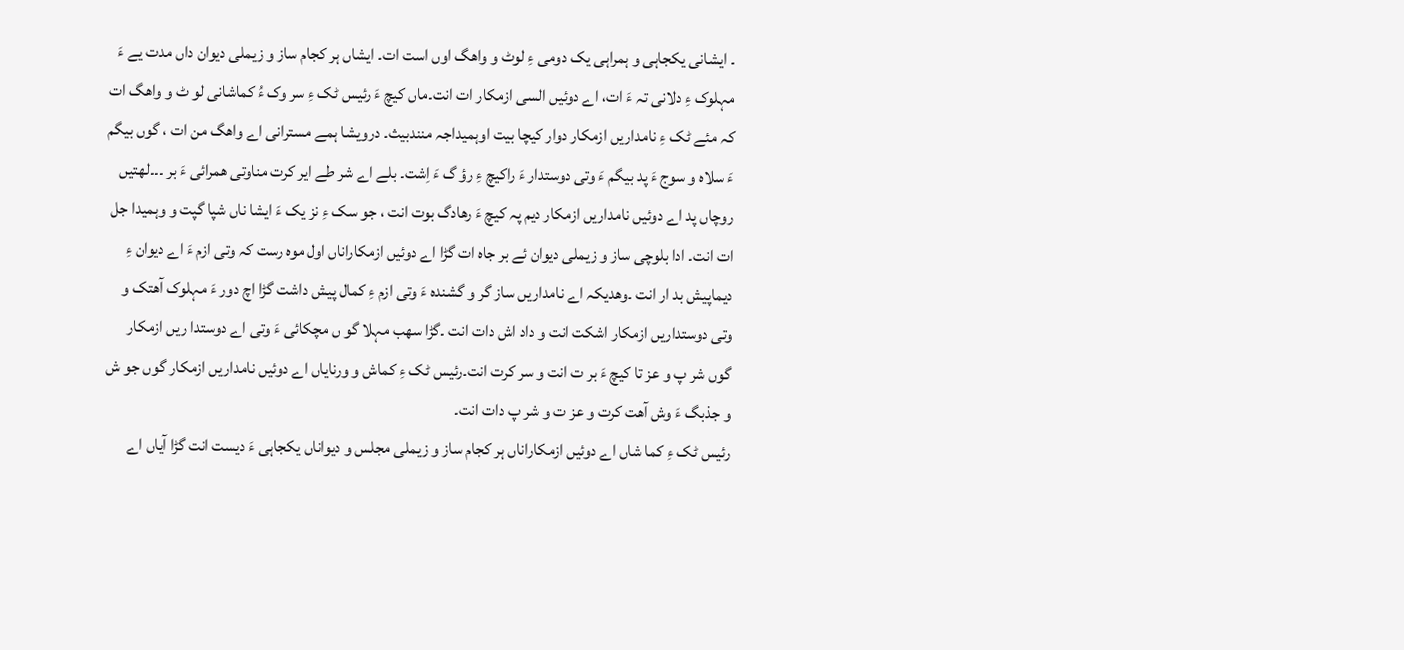۔ ایشانی یکجاہی و ہمراہی یک دومی ءِ لوٹ و واھگ اوں است ات۔ ایشاں ہر کجام ساز و زیملی دیوان داں مدت یے ءَ مہلوک ءِ دلانی تہ ءَ ات، اے دوئیں السی ازمکار ات انت۔ماں کیچ ءَ رئیس ٹک ءِ سر وک ءُ کماشانی لو ٹ و واھگ ات کہ مئے ٹک ءِ نامداریں ازمکار دوار کیچا بیت اوہمیداجہ منندبیث۔ درویشا ہمے مسترانی اے واھگ من ات ، گوں بیگم ءَ سلاہ و سوج ءَ پد بیگم ءَ وتی دوستدار ءَ راکیچ ءِ رؤ گ ءَ اِشت۔ بلے اے شر طے ایر کرت مناوتی ھمرائی ءَ بر ۔۔۔لھتیں روچاں پد اے دوئیں نامداریں ازمکار دیم پہ کیچ ءَ رھادگ بوت انت ، جو سک ءِ نز یک ءَ ایشا ناں شپا گپت و وہمیدا جل ات انت۔ ادا بلوچی ساز و زیملی دیوان ئے بر جاہ ات گڑا اے دوئیں ازمکاراناں اول موہ رست کہ وتی ازم ءَ اے دیوان ءِ دیماپیش بد ار انت ۔وھدیکہ اے نامداریں ساز گر و گشندہ ءَ وتی ازم ءِ کمال پیش داشت گڑا اچ دور ءَ مہلوک آھتک و وتی دوستداریں ازمکار اشکت انت و داد اش دات انت ۔گڑا سھب مہلا گو ں مچکائی ءَ وتی اے دوستدا ریں ازمکار گوں شر پ و عز تا کیچ ءَ بر ت انت و سر کرت انت۔رئیس ٹک ءِ کماش و ورنایاں اے دوئیں نامداریں ازمکار گوں جو ش و جذبگ ءَ وش آھت کرت و عز ت و شر پ دات انت۔
رئیس ٹک ءِ کما شاں اے دوئیں ازمکاراناں ہر کجام ساز و زیملی مجلس و دیواناں یکجاہی ءَ دیست انت گڑا آیاں اے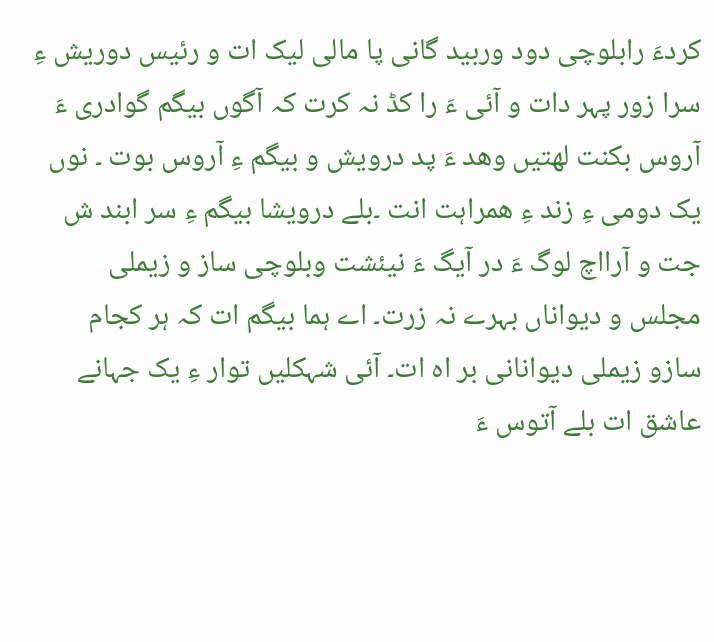کردءَ رابلوچی دود وربید گانی پا مالی لیک ات و رئیس دوریش ءِ سرا زور پہر دات و آئی ءَ را کڈ نہ کرت کہ آگوں بیگم گوادری ءَ آروس بکنت لھتیں وھد ءَ پد درویش و بیگم ءِ آروس بوت ۔ نوں یک دومی ءِ زند ءِ ھمراہت انت ۔بلے درویشا بیگم ءِ سر ابند ش جت و آرااچ لوگ ءَ در آیگ ءَ نیئشت وبلوچی ساز و زیملی مجلس و دیواناں بہرے نہ زرت۔ اے ہما بیگم ات کہ ہر کجام سازو زیملی دیوانانی بر اہ ات۔ آئی شہکلیں توار ءِ یک جہانے عاشق ات بلے آتوس ءَ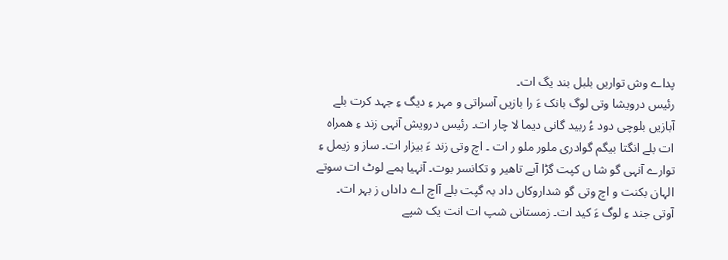پداے وش تواریں بلبل بند یگ ات۔
رئیس درویشا وتی لوگ بانک ءَ را بازیں آسراتی و مہر ءِ دیگ ءِ جہد کرت بلے آبازیں بلوچی دود ءُ ربید گانی دیما لا چار ات۔ رئیس درویش آنہی زند ءِ ھمراہ ات بلے انگتا بیگم گوادری ملور ملو ر ات ۔ اچ وتی زند ءَ بیزار ات۔ ساز و زیمل ءِ توارے آنہی گو شا ں کپت گڑا آبے تاھیر و تکانسر بوت۔ آنہیا ہمے لوٹ ات سوتے الہان بکنت و اچ وتی گو شداروکاں داد بہ گپت بلے آاچ اے داداں ز بہر ات۔ آوتی جند ءِ لوگ ءَ کید ات۔ زمستانی شپ ات انت یک شپے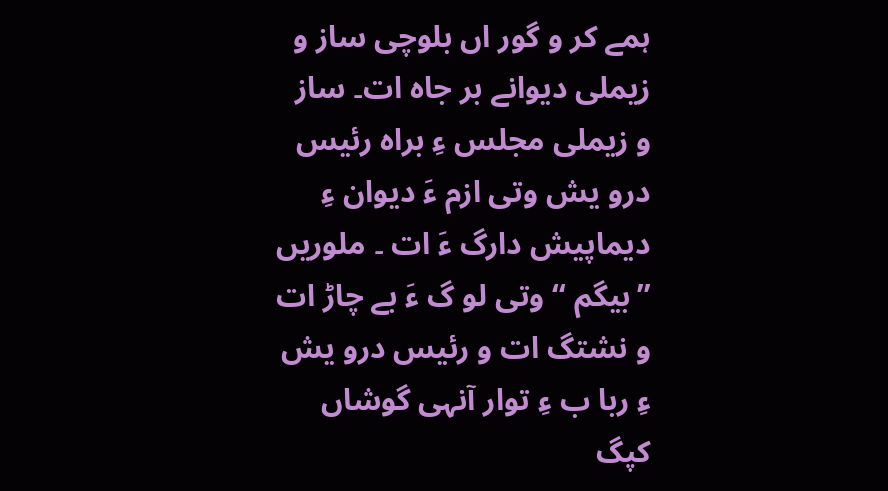ہمے کر و گور اں بلوچی ساز و زیملی دیوانے بر جاہ ات۔ ساز و زیملی مجلس ءِ براہ رئیس درو یش وتی ازم ءَ دیوان ءِ دیماپیش دارگ ءَ ات ۔ ملوریں ’’بیگم ‘‘ وتی لو گ ءَ بے چاڑ ات و نشتگ ات و رئیس درو یش ءِ ربا ب ءِ توار آنہی گوشاں کپگ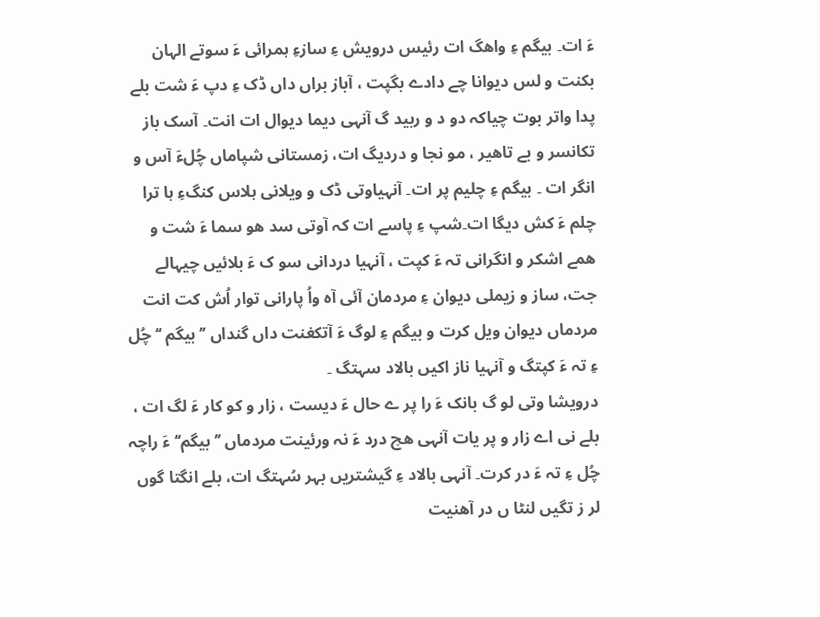ءَ ات۔ بیگم ءِ واھگ ات رئیس درویش ءِ سازءِ ہمرائی ءَ سوتے الہان بکنت و لس دیوانا چے دادے بگپت ، آباز براں داں ڈک ءِ دپ ءَ شت بلے پدا واتر بوت چیاکہ دو د و ربید گ آنہی دیما دیوال ات انت۔ آسک باز تکانسر و بے تاھیر ، مو نجا و دردیگ ات، زمستانی شپاماں چُلءَ آس و انگر ات ۔ بیگم ءِ چلیم پر ات۔ آنہیاوتی ڈک و ویلانی ہلاس کنگءِ ہا ترا چلم ءَ کش دیگا ات۔شپ ءِ پاسے ات کہ آوتی سد ھو سما ءَ شت و ھمے اشکر و انگرانی تہ ءَ کپت ، آنہیا دردانی سو ک ءَ بلائیں چیہالے جت، ساز و زیملی دیوان ءِ مردمان آئی آہ واُ پارانی توار اُش کت انت مردماں دیوان ویل کرت و بیگم ءِ لوگ ءَ آتکغنت داں گنداں ’’بیگم ‘‘ چُل ءِ تہ ءَ کپتگ و آنہیا ناز اکیں بالاد سہتگ ۔
درویشا وتی لو گ بانک ءَ را پر ے حال ءَ دیست ، زار و کو کار ءَ لگ ات ، بلے نی اے زار و پر یات آنہی ھچ درد ءَ نہ ورئینت مردماں ’’ بیگم‘‘ ءَ راچہ چُل ءِ تہ ءَ در کرت۔ آنہی بالاد ءِ گیشتریں بہر سُہتگ ات، بلے انگتا گوں لر ز تگیں لنٹا ں در آھنیت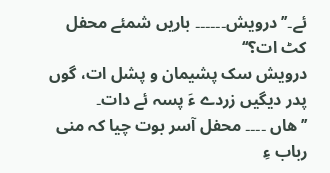ئے۔’’ درویش۔۔۔۔۔۔ باریں شمئے محفل کٹ ات؟‘‘
درویش سک پشیمان و پشل ات، گوں پدر دیگیں زردے ءَ پسہ ئے دات۔
’’ھاں ۔۔۔۔ محفل آسر بوت چیا کہ منی رباب ءِ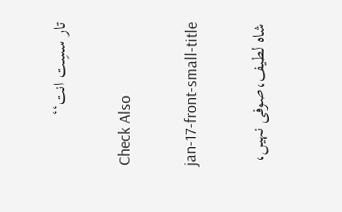تار سسِت انت‘‘

Check Also

jan-17-front-small-title

شاہ لطیف،صوفی نہیں،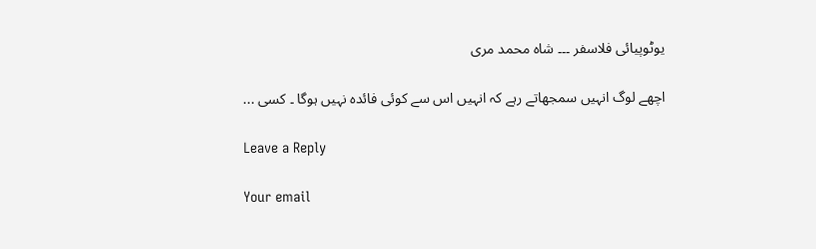یوٹوپیائی فلاسفر ۔۔۔ شاہ محمد مری

اچھے لوگ انہیں سمجھاتے رہے کہ انہیں اس سے کوئی فائدہ نہیں ہوگا ۔ کسی ...

Leave a Reply

Your email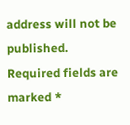address will not be published. Required fields are marked *